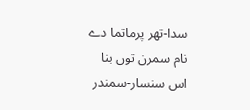سدا-تھر پرماتما دے نام سمرن توں بنا اس سنسار-سمندر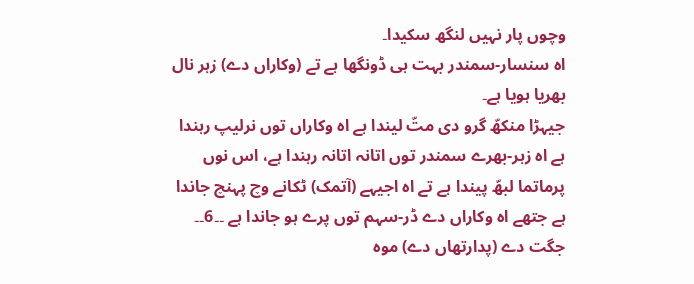وچوں پار نہیں لنگھ سکیدا۔
اہ سنسار-سمندر بہت ہی ڈونگھا ہے تے (وکاراں دے) زہر نال بھریا ہویا ہے۔
جیہڑا منکھّ گرو دی متّ لیندا ہے اہ وکاراں توں نرلیپ رہندا ہے اہ زہر-بھرے سمندر توں اتانہ اتانہ رہندا ہے، اس نوں پرماتما لبھّ پیندا ہے تے اہ اجیہے (آتمک) ٹکانے وچ پہنچ جاندا ہے جتھے اہ وکاراں دے ڈر-سہم توں پرے ہو جاندا ہے ۔۔6۔۔
جگت دے (پدارتھاں دے) موہ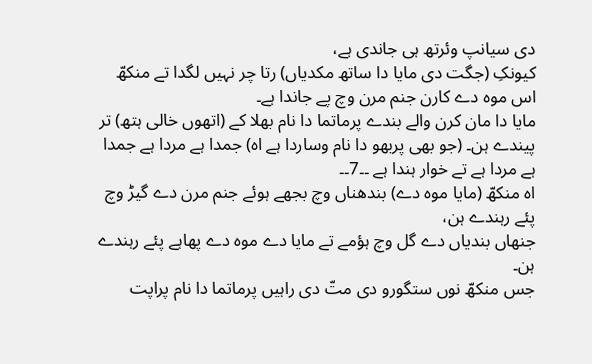دی سیانپ وئرتھ ہی جاندی ہے،
کیونکِ (جگت دی مایا دا ساتھ مکدیاں) رتا چر نہیں لگدا تے منکھّ اس موہ دے کارن جنم مرن وچ پے جاندا ہے۔
مایا دا مان کرن والے بندے پرماتما دا نام بھلا کے (اتھوں خالی ہتھ) تر پیندے ہن۔ (جو بھی پربھو دا نام وساردا ہے اہ) جمدا ہے مردا ہے جمدا ہے مردا ہے تے خوار ہندا ہے ۔۔7۔۔
اہ منکھّ (مایا موہ دے) بندھناں وچ بجھے ہوئے جنم مرن دے گیڑ وچ پئے رہندے ہن،
جنھاں بندیاں دے گل وچ ہؤمے تے مایا دے موہ دے پھاہے پئے رہندے ہن۔
جس منکھّ نوں ستگورو دی متّ دی راہیں پرماتما دا نام پراپت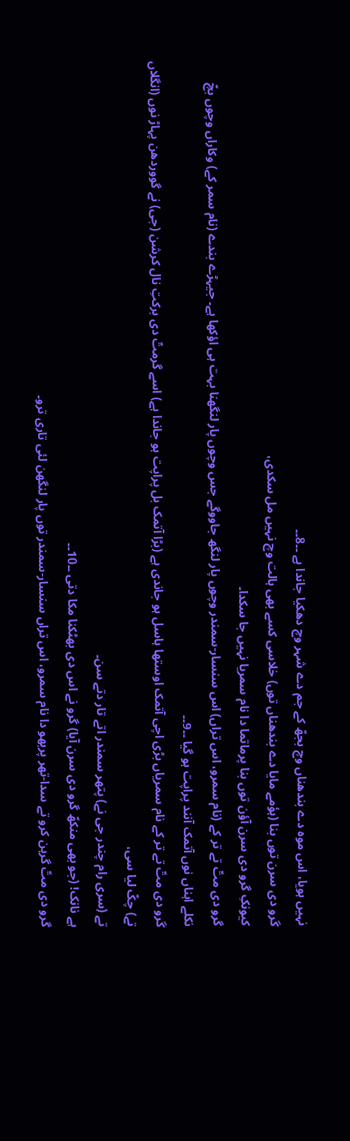نہیں ہویا، اس موہ دے بندھناں وچ بجھّ کے جم دے شہر وچ دھکیا جاندا ہے ۔۔8۔۔
گرو دی سرن توں بنا (ہؤمے مایا دے بندھناں توں) خلاسی کسے بھی ہالت وچ نہیں مل سکدی،
کیونکِ گرو دی سرن آؤن توں بنا پرماتما دا نام سمریا نہیں جا سکدا۔
گرو دی متّ تے تر کے (نام سمرو، اس تراں) اس سنسار-سمندر وچوں پار لنگھ جاووگے جس وچوں پار لنگھنا بہت ہی اؤکھا ہے۔ جیہڑے بندے (نام سمر کے) وکاراں وچوں بچّ نکلے اہناں نوں آتمک آنند پراپت ہو گیا ۔۔9۔۔
گرو دی متّ تے تر کے نام سمریاں بڑی اچی آتمک اوستھا ہاسل ہو جاندی ہے (بڑا آتمک بل پراپت ہو جاندا ہے) اسے گرمتّ دی برکتِ نال کرشن (جی) نے گووردھن پہاڑ نوں (انگلاں تے) چکّ لیا سی،
تے (سری رام چندر جی نے) پتھر سمندر اتے تار دتے سن۔
ہے نانک! (جو بھی منکھّ گرو دی سرن آیا) گرو نے اس دی بھٹکنا مکا دتی ۔۔10۔۔
گرو دی متّ گرہن کرو تے سدا-تھر پربھو دا نام سمرو، اس تراں سنسار-سمندر توں پار لنگھن لئی تاری ترو۔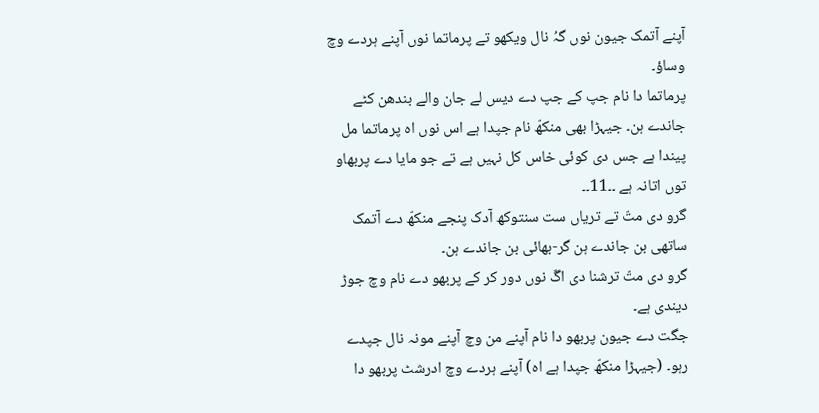آپنے آتمک جیون نوں گہُ نال ویکھو تے پرماتما نوں آپنے ہردے وچ وساؤ۔
پرماتما دا نام جپ کے جپ دے دیس لے جان والے بندھن کٹے جاندے ہن۔ جیہڑا بھی منکھّ نام جپدا ہے اس نوں اہ پرماتما مل پیندا ہے جس دی کوئی خاس کل نہیں ہے تے جو مایا دے پربھاو توں اتانہ ہے ۔۔11۔۔
گرو دی متّ تے تریاں ست سنتوکھ آدک پنجے منکھّ دے آتمک ساتھی بن جاندے ہن گر-بھائی بن جاندے ہن۔
گرو دی متّ ترشنا دی اگّ نوں دور کر کے پربھو دے نام وچ جوڑ دیندی ہے۔
جگت دے جیون پربھو دا نام آپنے من وچ آپنے مونہ نال جپدے رہو۔ (جیہڑا منکھّ جپدا ہے اہ) آپنے ہردے وچ ادرشٹ پربھو دا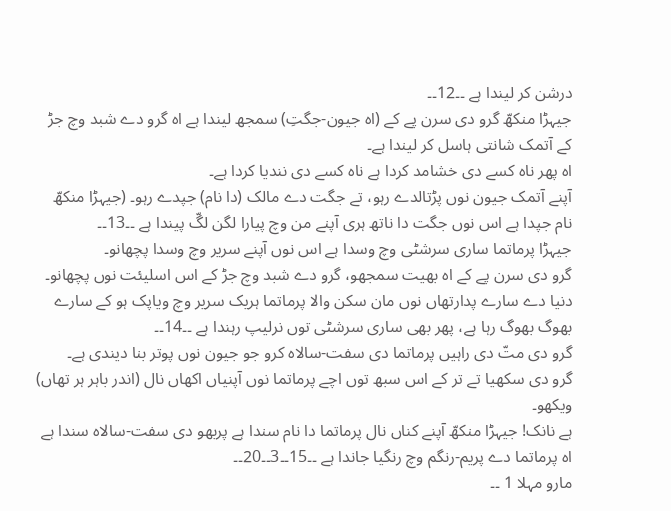درشن کر لیندا ہے ۔۔12۔۔
جیہڑا منکھّ گرو دی سرن پے کے (اہ جیون-جگتِ) سمجھ لیندا ہے اہ گرو دے شبد وچ جڑ کے آتمک شانتی ہاسل کر لیندا ہے۔
اہ پھر ناہ کسے دی خشامد کردا ہے ناہ کسے دی نندیا کردا ہے۔
آپنے آتمک جیون نوں پڑتالدے رہو، تے جگت دے مالک (دا نام) جپدے رہو۔ (جیہڑا منکھّ نام جپدا ہے اس نوں جگت دا ناتھ ہری آپنے من وچ پیارا لگن لگّ پیندا ہے ۔۔13۔۔
جیہڑا پرماتما ساری سرشٹی وچ وسدا ہے اس نوں آپنے سریر وچ وسدا پچھانو۔
گرو دی سرن پے کے اہ بھیت سمجھو، گرو دے شبد وچ جڑ کے اس اسلیئت نوں پچھانو۔
دنیا دے سارے پدارتھاں نوں مان سکن والا پرماتما ہریک سریر وچ ویاپک ہو کے سارے بھوگ بھوگ رہا ہے، پھر بھی ساری سرشٹی توں نرلیپ رہندا ہے ۔۔14۔۔
گرو دی متّ دی راہیں پرماتما دی سفت-سالاہ کرو جو جیون نوں پوتر بنا دیندی ہے۔
گرو دی سکھیا تے تر کے اس سبھ توں اچے پرماتما نوں آپنیاں اکھاں نال (اندر باہر ہر تھاں) ویکھو۔
ہے نانک! جیہڑا منکھّ آپنے کناں نال پرماتما دا نام سندا ہے پربھو دی سفت-سالاہ سندا ہے اہ پرماتما دے پریم-رنگم وچ رنگیا جاندا ہے ۔۔15۔۔3۔۔20۔۔
مارو مہلا 1 ۔۔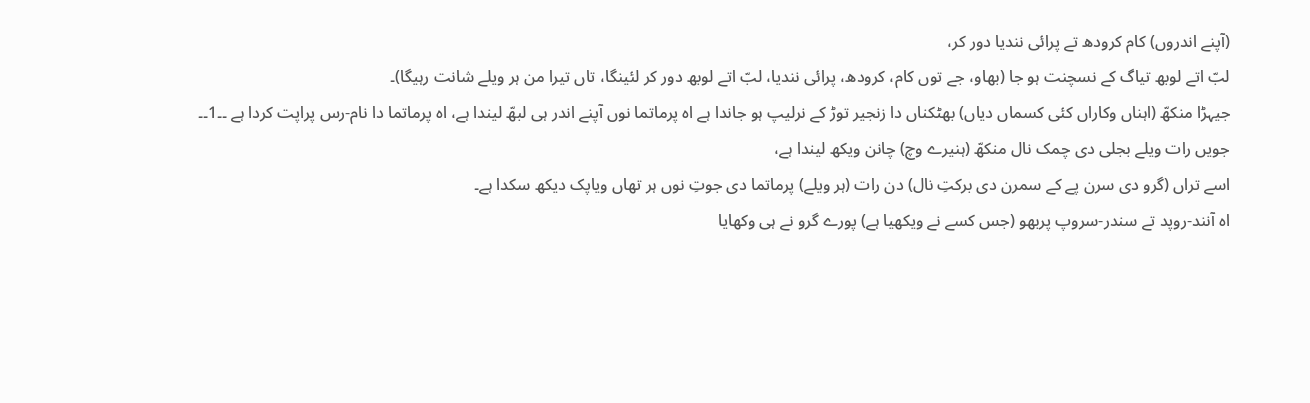(آپنے اندروں) کام کرودھ تے پرائی نندیا دور کر،
لبّ اتے لوبھ تیاگ کے نسچنت ہو جا (بھاو، جے توں کام، کرودھ، پرائی نندیا، لبّ اتے لوبھ دور کر لئینگا، تاں تیرا من ہر ویلے شانت رہیگا)۔
جیہڑا منکھّ (اہناں وکاراں کئی کسماں دیاں) بھٹکناں دا زنجیر توڑ کے نرلیپ ہو جاندا ہے اہ پرماتما نوں آپنے اندر ہی لبھّ لیندا ہے، اہ پرماتما دا نام-رس پراپت کردا ہے ۔۔1۔۔
جویں رات ویلے بجلی دی چمک نال منکھّ (ہنیرے وچ) چانن ویکھ لیندا ہے،
اسے تراں (گرو دی سرن پے کے سمرن دی برکتِ نال) دن رات (ہر ویلے) پرماتما دی جوتِ نوں ہر تھاں ویاپک دیکھ سکدا ہے۔
اہ آنند-روپد تے سندر-سروپ پربھو (جس کسے نے ویکھیا ہے) پورے گرو نے ہی وکھایا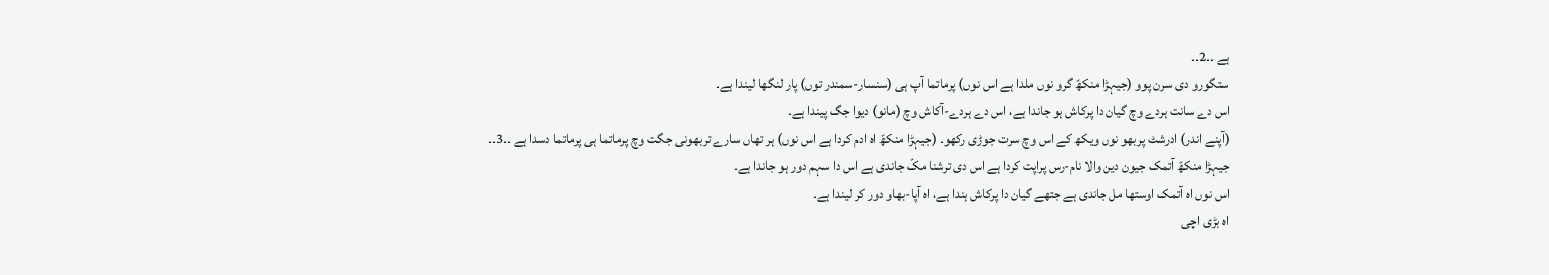ہے ۔۔2۔۔
ستگورو دی سرن پوو (جیہڑا منکھّ گرو نوں ملدا ہے اس نوں) پرماتما آپ ہی (سنسار-سمندر توں) پار لنگھا لیندا ہے۔
اس دے سانت ہردے وچ گیان دا پرکاش ہو جاندا ہے، اس دے ہردے-آکاش وچ (مانو) دیوا جگ پیندا ہے۔
(آپنے اندر) ادرشٹ پربھو نوں ویکھ کے اس وچ سرت جوڑی رکھو۔ (جیہڑا منکھّ اہ ادم کردا ہے اس نوں) ہر تھاں سارے تربھونی جگت وچ پرماتما ہی پرماتما دسدا ہے ۔۔3۔۔
جیہڑا منکھّ آتمک جیون دین والا نام-رس پراپت کردا ہے اس دی ترشنا مکّ جاندی ہے اس دا سہم دور ہو جاندا ہے۔
اس نوں اہ آتمک اوستھا مل جاندی ہے جتھے گیان دا پرکاش ہندا ہے، اہ آپا-بھاو دور کر لیندا ہے۔
اہ بڑی اچی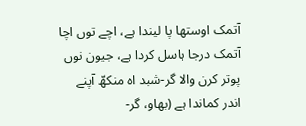آتمک اوستھا پا لیندا ہے، اچے توں اچا آتمک درجا ہاسل کردا ہے، جیون نوں پوتر کرن والا گر-شبد اہ منکھّ آپنے اندر کماندا ہے (بھاو، گر-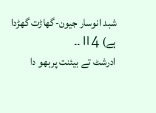شبد انوسار جیون-گھاڑت گھڑدا ہے) ॥4۔۔
ادرشٹ تے بیئنت پربھو دا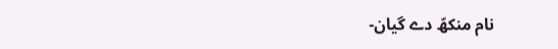نام منکھّ دے گیان-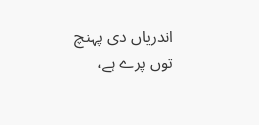اندریاں دی پہنچ توں پرے ہے،